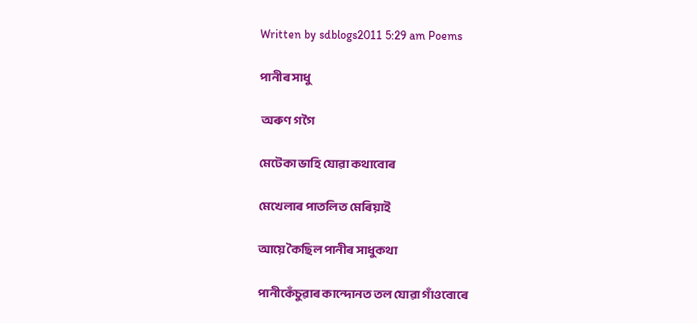Written by sdblogs2011 5:29 am Poems

পানীৰ সাধু

 অৰুণ গগৈ

মেটেকা ভাহি যোৱা কথাবোৰ

মেখেলাৰ পাতলিত মেৰিয়াই

আয়ে কৈছিল পানীৰ সাধুকথা

পানীকেঁচুৱাৰ কান্দোনত তল যোৱা গাঁওবোৰে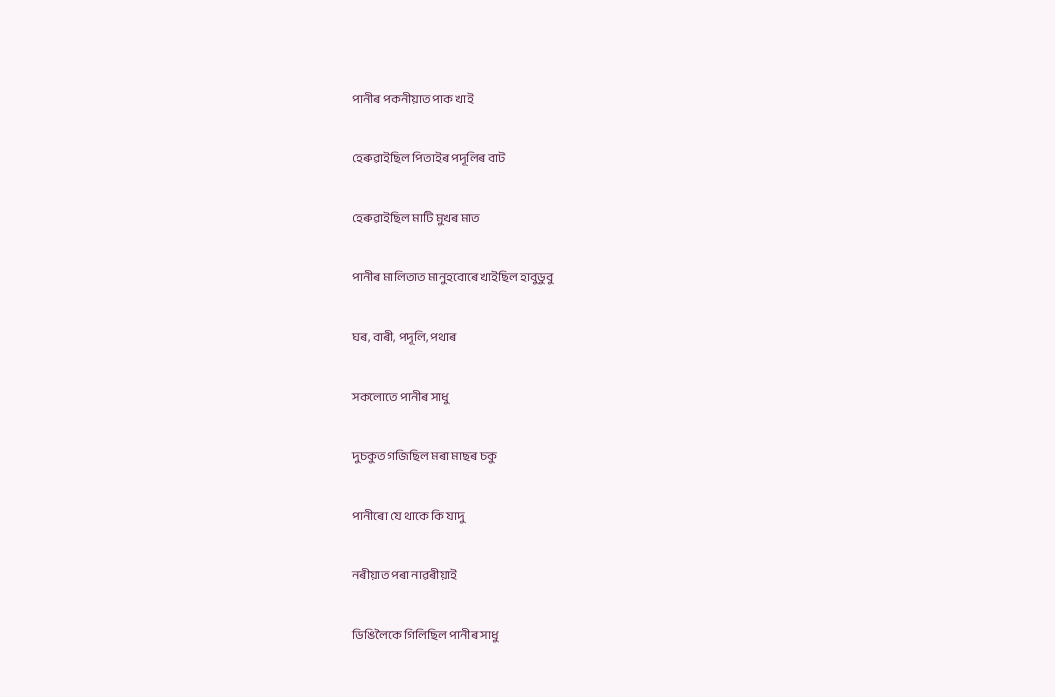পানীৰ পকনীয়াত পাক খাই

হেৰুৱাইছিল পিতাইৰ পদূলিৰ বাট

হেৰুৱাইছিল মাটি মুখৰ মাত

পানীৰ মালিতাত মানুহবোৰে খাইছিল হাবুডুবু

ঘৰ, বাৰী, পদূলি, পথাৰ

সকলোতে পানীৰ সাধু

দুচকুত গজিছিল মৰা মাছৰ চকু

পানীৰো যে থাকে কি যাদু

নৰীয়াত পৰা নাৱৰীয়াই

ডিঙিলৈকে গিলিছিল পানীৰ সাধু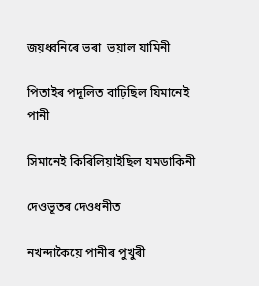জয়ধ্বনিৰে ভৰা  ভয়াল যামিনী

পিতাইৰ পদূলিত বাঢ়িছিল যিমানেই পানী

সিমানেই কিৰিলিয়াইছিল যমডাকিনী

দেওভূতৰ দেওধনীত

নখন্দাকৈয়ে পানীৰ পুখুৰী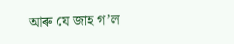আৰু যে জাহ গ’ল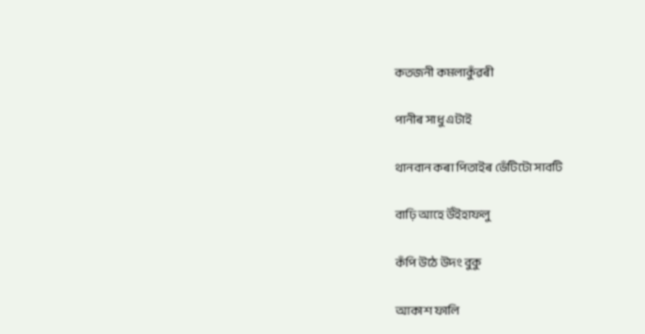কতজনী কমলাকুঁৱৰী

পানীৰ সাধু এটাই

থানবান কৰা পিতাইৰ ভেঁটিটো সাবটি

বাঢ়ি আহে উঁইহাফলু

কঁপি উঠে উদং বুকু

আকাশ ফালি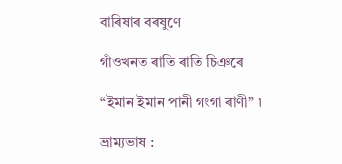বাৰিষাৰ বৰষুণে

গাঁওখনত ৰাতি ৰাতি চিঞৰে

“ইমান ইমান পানী গংগা ৰাণী” ৷

ভ্ৰাম্যভাষ :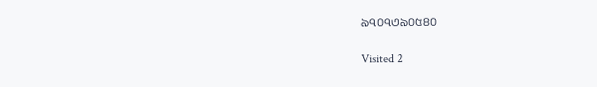৯৭০৭৩৯০৫৪০

Visited 2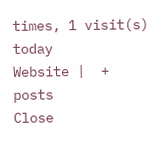times, 1 visit(s) today
Website |  + posts
Close